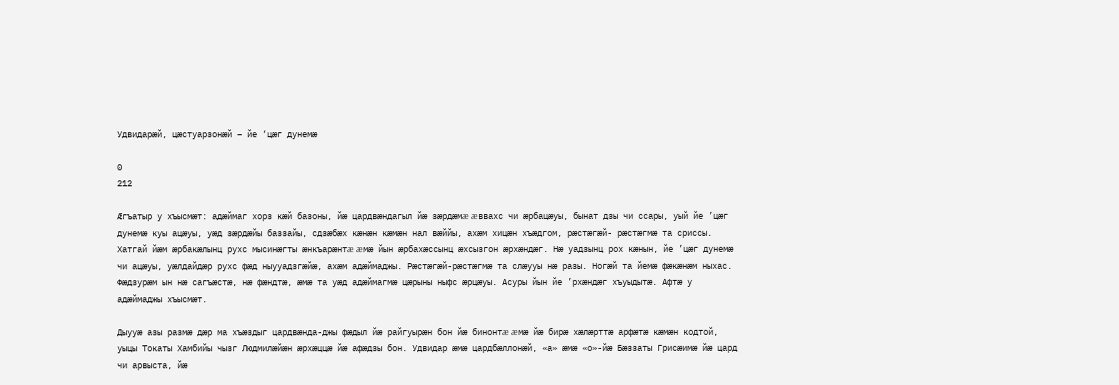Удвидарæй, цæстуарзонæй – йе ‘цæг дунемæ

0
212

Æгъатыр у хъысмæт: адæймаг хорз кæй базоны, йæ цардвæндагыл йæ зæрдæмæ æввахс чи æрбацæуы, бынат дзы чи ссары, уый йе ’цæг дунемæ куы ацæуы, уæд зæрдæйы баззайы, сдзæбæх кæнæн кæмæн нал вæййы, ахæм хицæн хъæдгом, рæстæгæй- рæстæгмæ та сриссы. Хатгай йæм æрбакæлынц рухс мысинæгты æнкъарæнтæ æмæ йын æрбахæссынц æхсызгон æрхæндæг. Нæ уадзынц рох кæнын, йе ’цæг дунемæ чи ацæуы, уæлдайдæр рухс фæд ныууадзгæйæ, ахæм адæймаджы. Рæстæгæй-рæстæгмæ та слæууы нæ разы. Ногæй та йемæ фæкæнæм ныхас. Фæдзурæм ын нæ сагъæстæ, нæ фæндтæ, æмæ та уæд адæймагмæ цæрыны ныфс æрцæуы. Асуры йын йе ’рхæндæг хъуыдытæ. Афтæ у адæймаджы хъысмæт.

Дыууæ азы размæ дæр ма хъæздыг цардвæнда-джы фæдыл йæ райгуырæн бон йæ бинонтæ æмæ йæ бирæ хæлæрттæ арфæтæ кæмæн кодтой, уыцы Токаты Хамбийы чызг Людмилæйæн æрхæццæ йæ афæдзы бон. Удвидар æмæ цардбæллонæй, «а» æмæ «о»-йæ Бæззаты Грисæимæ йæ цард чи арвыста, йæ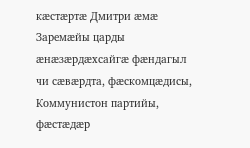кæстæртæ Дмитри æмæ Заремæйы царды æнæзæрдæхсайгæ фæндагыл чи сæвæрдта, фæскомцæдисы, Коммунистон партийы, фæстæдæр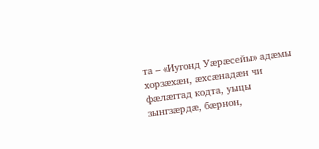та – «Иугонд Уæрæсейы» адæмы хорзæхæн, æхсæнадæн чи фæлæггад кодта, уыцы зынгзæрдæ, бæрнон,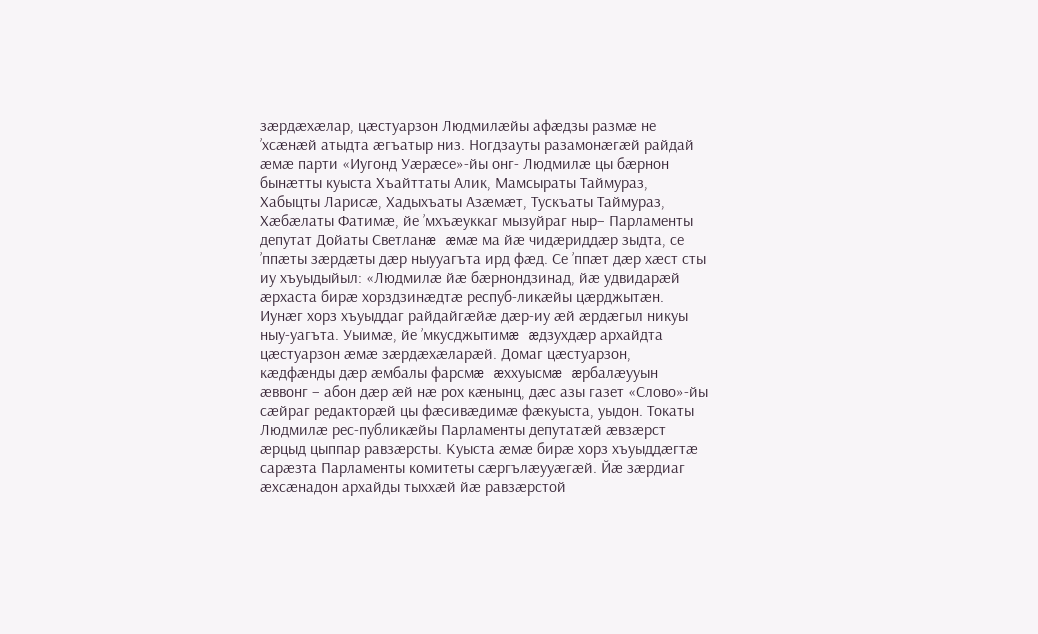зæрдæхæлар, цæстуарзон Людмилæйы афæдзы размæ не ’хсæнæй атыдта æгъатыр низ. Ногдзауты разамонæгæй райдай æмæ парти «Иугонд Уæрæсе»-йы онг- Людмилæ цы бæрнон бынæтты куыста Хъайттаты Алик, Мамсыраты Таймураз, Хабыцты Ларисæ, Хадыхъаты Азæмæт, Тускъаты Таймураз, Хæбæлаты Фатимæ, йе ’мхъæуккаг мызуйраг ныр– Парламенты депутат Дойаты Светланæ æмæ ма йæ чидæриддæр зыдта, се ’ппæты зæрдæты дæр ныууагъта ирд фæд. Се ’ппæт дæр хæст сты иу хъуыдыйыл: «Людмилæ йæ бæрнондзинад, йæ удвидарæй æрхаста бирæ хорздзинæдтæ респуб-ликæйы цæрджытæн. Иунæг хорз хъуыддаг райдайгæйæ дæр-иу æй æрдæгыл никуы ныу-уагъта. Уыимæ, йе ’мкусджытимæ æдзухдæр архайдта цæстуарзон æмæ зæрдæхæларæй. Домаг цæстуарзон, кæдфæнды дæр æмбалы фарсмæ æххуысмæ æрбалæууын æввонг – абон дæр æй нæ рох кæнынц, дæс азы газет «Слово»-йы сæйраг редакторæй цы фæсивæдимæ фæкуыста, уыдон. Токаты Людмилæ рес-публикæйы Парламенты депутатæй æвзæрст æрцыд цыппар равзæрсты. Куыста æмæ бирæ хорз хъуыддæгтæ сарæзта Парламенты комитеты сæргълæууæгæй. Йæ зæрдиаг æхсæнадон архайды тыххæй йæ равзæрстой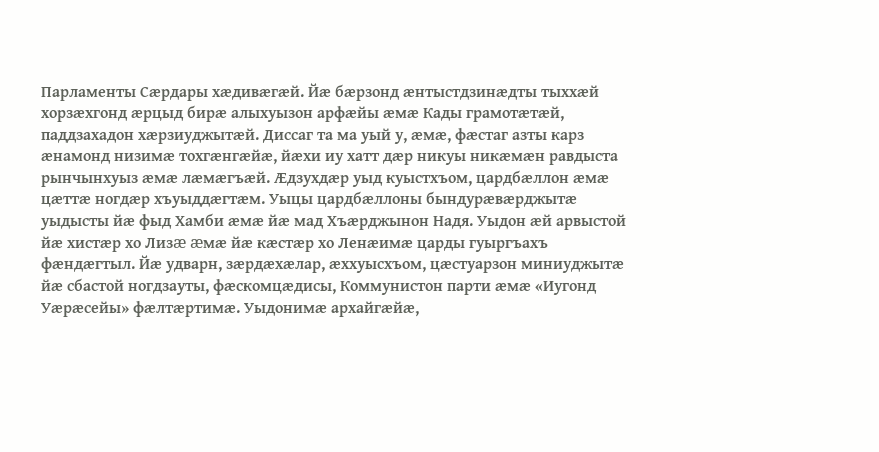Парламенты Сæрдары хæдивæгæй. Йæ бæрзонд æнтыстдзинæдты тыххæй хорзæхгонд æрцыд бирæ алыхуызон арфæйы æмæ Кады грамотæтæй, паддзахадон хæрзиуджытæй. Диссаг та ма уый у, æмæ, фæстаг азты карз æнамонд низимæ тохгæнгæйæ, йæхи иу хатт дæр никуы никæмæн равдыста рынчынхуыз æмæ лæмæгъæй. Æдзухдæр уыд куыстхъом, цардбæллон æмæ цæттæ ногдæр хъуыддæгтæм. Уыцы цардбæллоны бындурæвæрджытæ уыдысты йæ фыд Хамби æмæ йæ мад Хъæрджынон Надя. Уыдон æй арвыстой йæ хистæр хо Лизæ æмæ йæ кæстæр хо Ленæимæ царды гуыргъахъ фæндæгтыл. Йæ удварн, зæрдæхæлар, æххуысхъом, цæстуарзон миниуджытæ йæ сбастой ногдзауты, фæскомцæдисы, Коммунистон парти æмæ «Иугонд Уæрæсейы» фæлтæртимæ. Уыдонимæ архайгæйæ,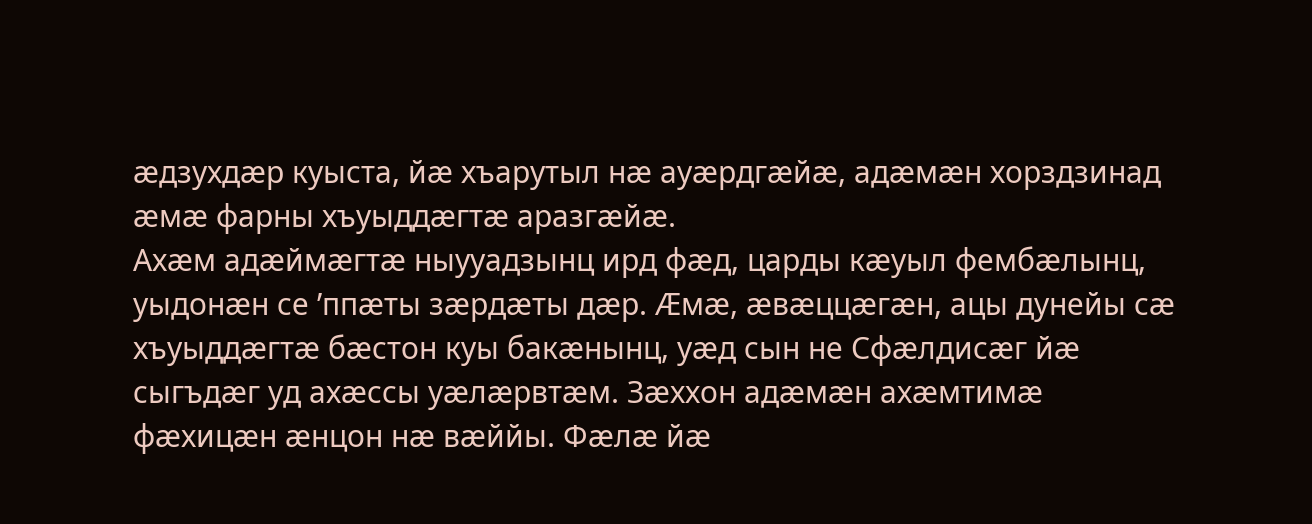æдзухдæр куыста, йæ хъарутыл нæ ауæрдгæйæ, адæмæн хорздзинад æмæ фарны хъуыддæгтæ аразгæйæ.
Ахæм адæймæгтæ ныууадзынц ирд фæд, царды кæуыл фембæлынц, уыдонæн се ’ппæты зæрдæты дæр. Æмæ, æвæццæгæн, ацы дунейы сæ хъуыддæгтæ бæстон куы бакæнынц, уæд сын не Сфæлдисæг йæ сыгъдæг уд ахæссы уæлæрвтæм. Зæххон адæмæн ахæмтимæ фæхицæн æнцон нæ вæййы. Фæлæ йæ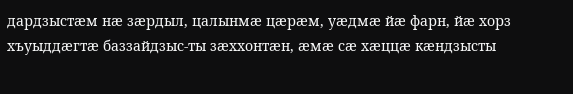дардзыстæм нæ зæрдыл, цалынмæ цæрæм, уæдмæ йæ фарн, йæ хорз хъуыддæгтæ баззайдзыс-ты зæххонтæн, æмæ сæ хæццæ кæндзысты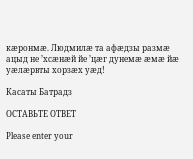кæронмæ. Людмилæ та афæдзы размæ ацыд не ’хсæнæй йе ’цæг дунемæ æмæ йæ уæлæрвты хорзæх уæд!

Касаты Батрадз

ОСТАВЬТЕ ОТВЕТ

Please enter your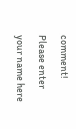comment!
Please enter your name here